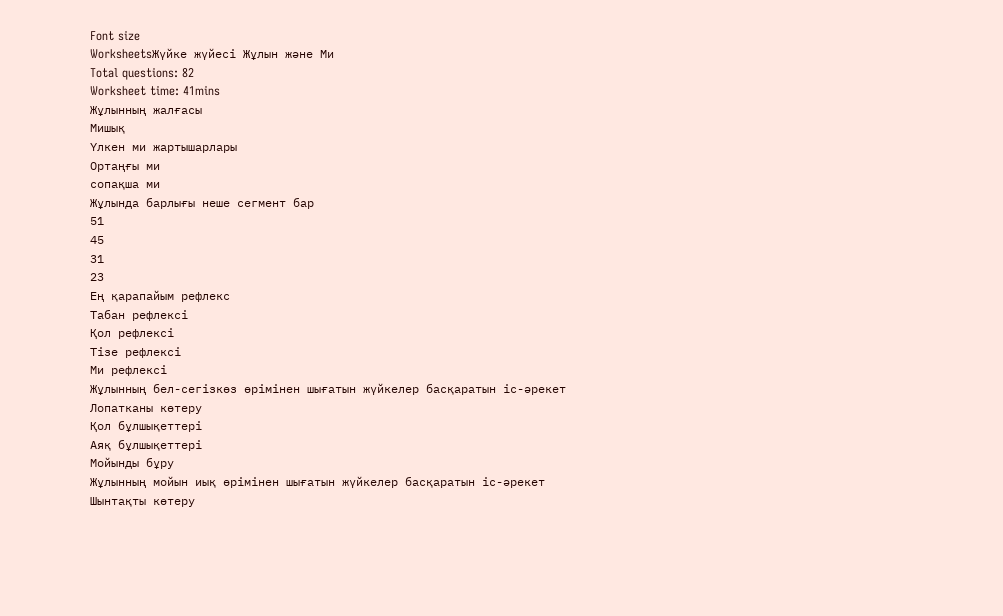Font size
WorksheetsЖүйке жүйесі Жұлын және Ми
Total questions: 82
Worksheet time: 41mins
Жұлынның жалғасы
Мишық
Үлкен ми жартышарлары
Ортаңғы ми
сопақша ми
Жұлында барлығы неше сегмент бар
51
45
31
23
Ең қарапайым рефлекс
Табан рефлексі
Қол рефлексі
Тізе рефлексі
Ми рефлексі
Жұлынның бел-сегізкөз өрімінен шығатын жүйкелер басқаратын іс-әрекет
Лопатканы көтеру
Қол бұлшықеттері
Аяқ бұлшықеттері
Мойынды бұру
Жұлынның мойын иық өрімінен шығатын жүйкелер басқаратын іс-әрекет
Шынтақты көтеру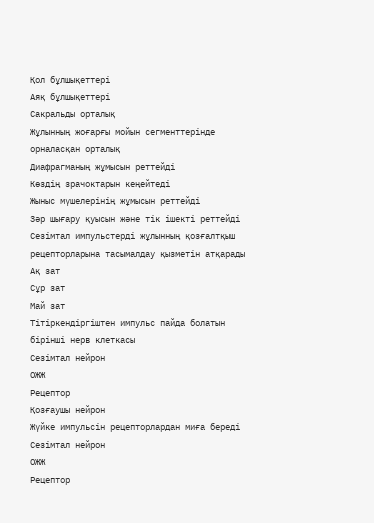Қол бұлшықеттері
Аяқ бұлшықеттері
Сакральды орталық
Жұлынның жоғарғы мойын сегменттерінде орналасқан орталық
Диафрагманың жұмысын реттейді
Көздің зрачоктарын кеңейтеді
Жыныс мүшелерінің жұмысын реттейді
Зәр шығару қуысын және тік ішекті реттейді
Сезімтал импульстерді жұлынның қозғалтқыш рецепторларына тасымалдау қызметін атқарады
Ақ зат
Сұр зат
Май зат
Тітіркендіргіштен импульс пайда болатын бірінші нерв клеткасы
Сезімтал нейрон
ОЖЖ
Рецептор
Қозғаушы нейрон
Жүйке импульсін рецепторлардан миға береді
Сезімтал нейрон
ОЖЖ
Рецептор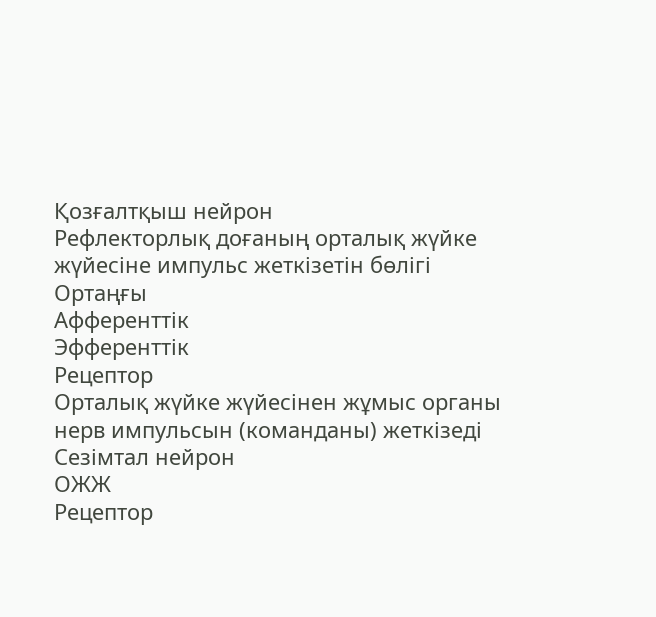Қозғалтқыш нейрон
Рефлекторлық доғаның орталық жүйке жүйесіне импульс жеткізетін бөлігі
Ортаңғы
Афференттік
Эфференттік
Рецептор
Орталық жүйке жүйесінен жұмыс органы нерв импульсын (команданы) жеткізеді
Сезімтал нейрон
ОЖЖ
Рецептор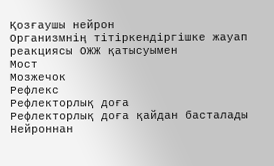Қозғаушы нейрон
Организмнің тітіркендіргішке жауап реакциясы ОЖЖ қатысуымен
Мост
Мозжечок
Рефлекс
Рефлекторлық доға
Рефлекторлық доға қайдан басталады
Нейроннан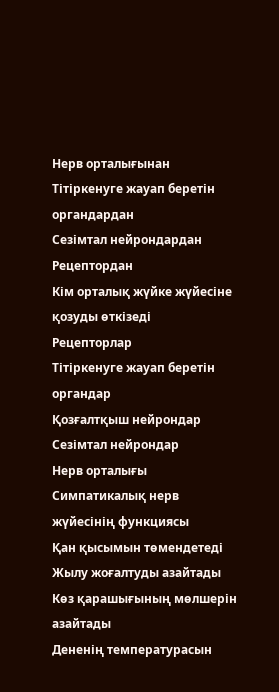Нерв орталығынан
Тітіркенуге жауап беретін органдардан
Сезімтал нейрондардан
Рецептордан
Кім орталық жүйке жүйесіне қозуды өткізеді
Рецепторлар
Тітіркенуге жауап беретін органдар
Қозғалтқыш нейрондар
Сезімтал нейрондар
Нерв орталығы
Симпатикалық нерв жүйесінің функциясы
Қан қысымын төмендетеді
Жылу жоғалтуды азайтады
Көз қарашығының мөлшерін азайтады
Дененің температурасын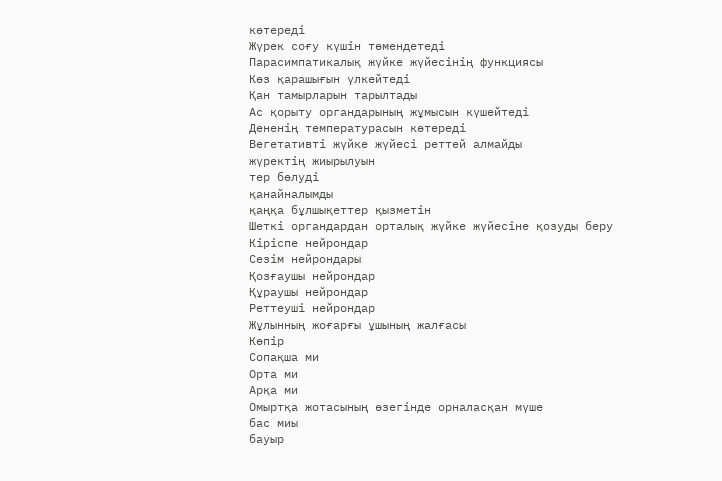көтереді
Жүрек соғу күшін төмендетеді
Парасимпатикалық жүйке жүйесінің функциясы
Көз қарашығын үлкейтеді
Қан тамырларын тарылтады
Ас қорыту органдарының жұмысын күшейтеді
Дененің температурасын көтереді
Вегетативті жүйке жүйесі реттей алмайды
жүректің жиырылуын
тер бөлуді
қанайналымды
қаңқа бұлшықеттер қызметін
Шеткі органдардан орталық жүйке жүйесіне қозуды беру
Кіріспе нейрондар
Сезім нейрондары
Қозғаушы нейрондар
Құраушы нейрондар
Реттеуші нейрондар
Жұлынның жоғарғы ұшының жалғасы
Көпір
Сопақша ми
Орта ми
Арқа ми
Омыртқа жотасының өзегінде орналасқан мүше
бас миы
бауыр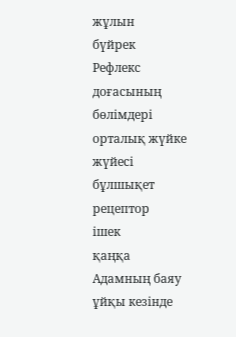жұлын
бүйрек
Рефлекс доғасының бөлімдері
орталық жүйке жүйесі
бұлшықет
рецептор
ішек
қаңқа
Адамның баяу ұйқы кезінде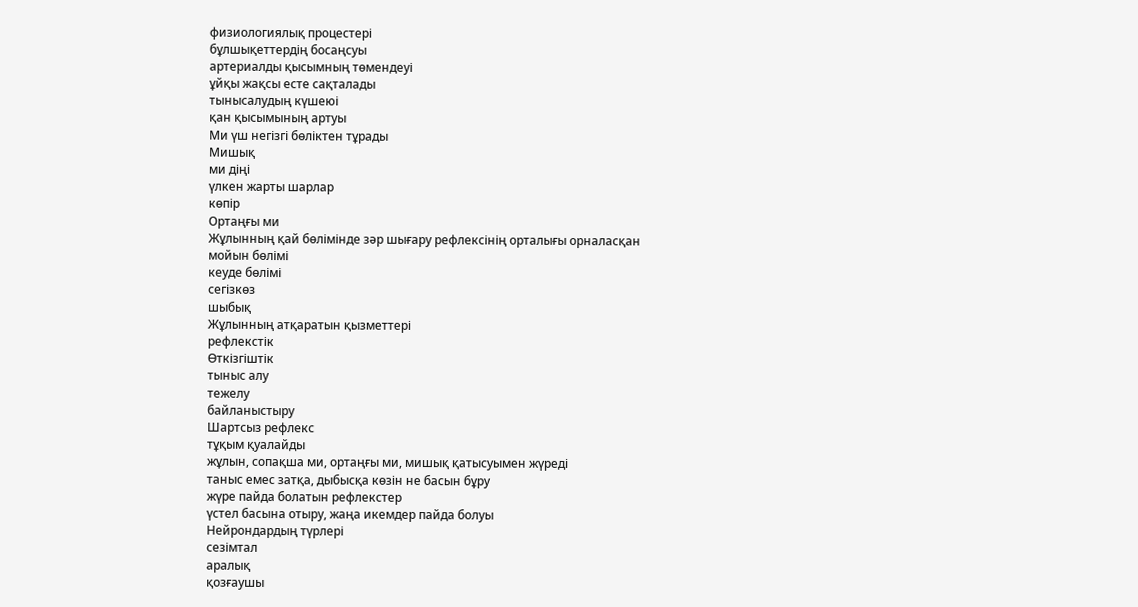физиологиялық процестері
бұлшықеттердің босаңсуы
артериалды қысымның төмендеуі
ұйқы жақсы есте сақталады
тынысалудың күшеюі
қан қысымының артуы
Ми үш негізгі бөліктен тұрады
Мишық
ми діңі
үлкен жарты шарлар
көпір
Ортаңғы ми
Жұлынның қай бөлімінде зәр шығару рефлексінің орталығы орналасқан
мойын бөлімі
кеуде бөлімі
сегізкөз
шыбық
Жұлынның атқаратын қызметтері
рефлекстік
Өткізгіштік
тыныс алу
тежелу
байланыстыру
Шартсыз рефлекс
тұқым қуалайды
жұлын, сопақша ми, ортаңғы ми, мишық қатысуымен жүреді
таныс емес затқа, дыбысқа көзін не басын бұру
жүре пайда болатын рефлекстер
үстел басына отыру, жаңа икемдер пайда болуы
Нейрондардың түрлері
сезімтал
аралық
қозғаушы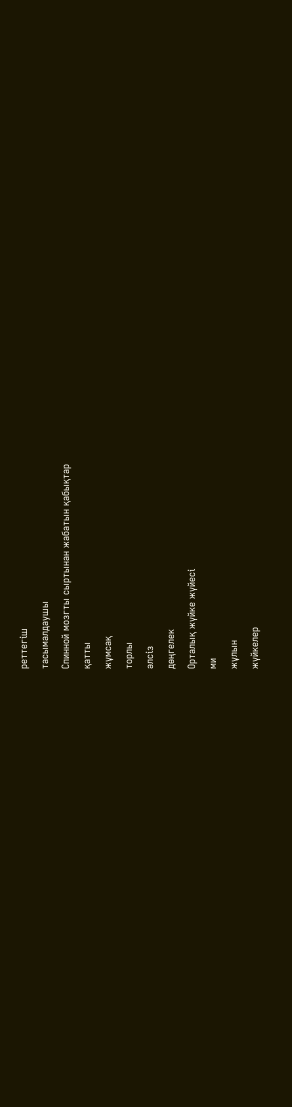реттегіш
тасымалдаушы
Спинной мозгты сыртынан жабатын қабықтар
қатты
жұмсақ
торлы
әлсіз
дөңгелек
Орталық жүйке жүйесі
ми
жұлын
жүйкелер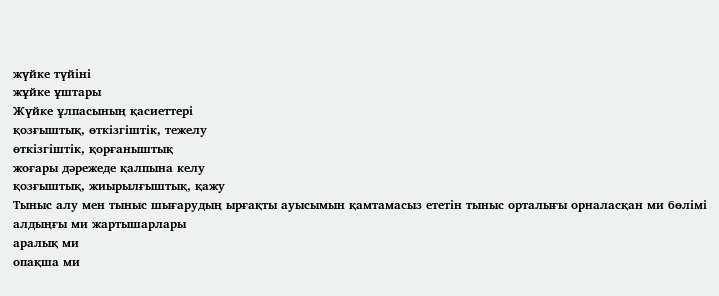жүйке түйіні
жұйке ұштары
Жүйке ұлпасының қасиеттері
қозғыштық, өткізгіштік, тежелу
өткізгіштік, қорғаныштық
жоғары дәрежеде қалпына келу
қозғыштық, жиырылғыштық, қажу
Тыныс алу мен тыныс шығарудың ырғақты ауысымын қамтамасыз ететін тыныс орталығы орналасқан ми бөлімі
алдыңғы ми жартышарлары
аралық ми
опақша ми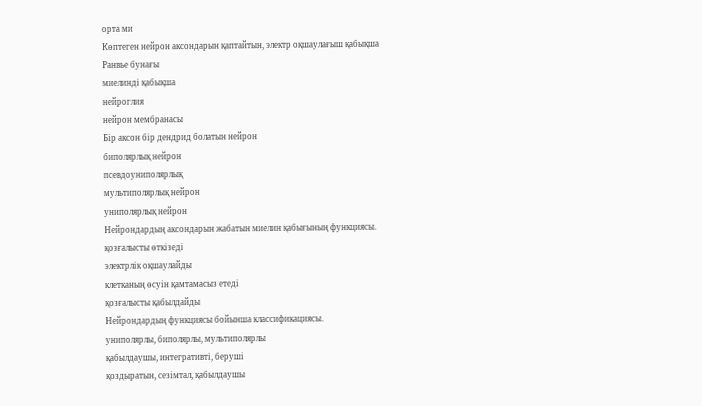орта ми
Көптеген нейрон аксондарын қаптайтын, электр оқшаулағыш қабықша
Ранвье бунағы
миелинді қабықша
нейроглия
нейрон мембранасы
Бір аксон бір дендрид болатын нейрон
биполярлық нейрон
псевдоуниполярлық
мультиполярлық нейрон
униполярлық нейрон
Нейрондардың аксондарын жабатын миелин қабығының функциясы.
қозғалысты өткізеді
электрлік оқшаулайды
клетканың өсуін қамтамасыз етеді
қозғалысты қабылдайды
Нейрондардың функциясы бойынша классификациясы.
униполярлы, биполярлы, мультиполярлы
қабылдаушы, интегративті, беруші
қоздыратын, сезімтал, қабылдаушы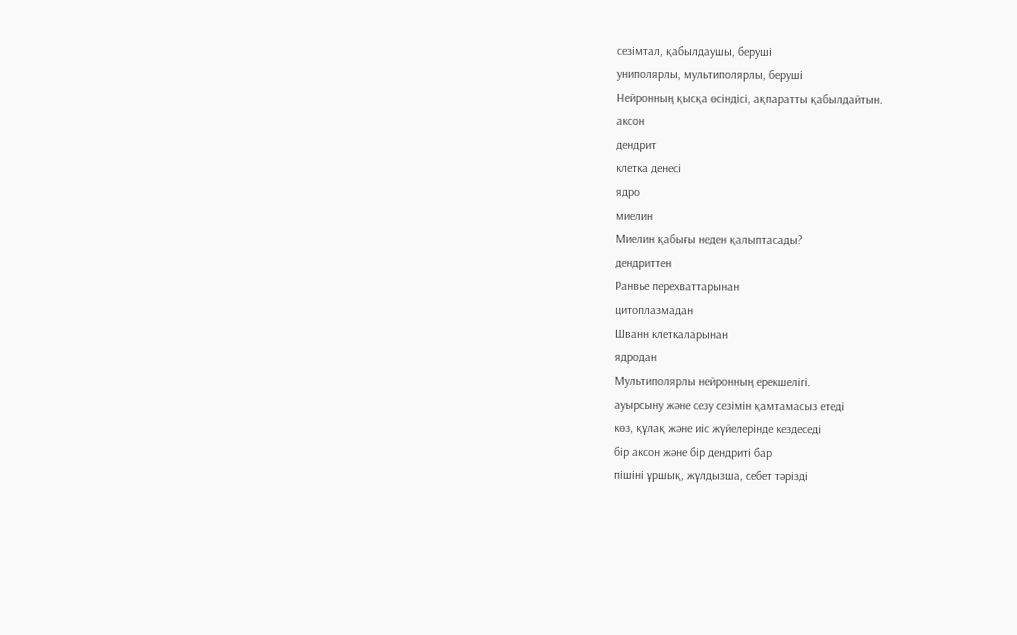сезімтал, қабылдаушы, беруші
униполярлы, мультиполярлы, беруші
Нейронның қысқа өсіндісі, ақпаратты қабылдайтын.
аксон
дендрит
клетка денесі
ядро
миелин
Миелин қабығы неден қалыптасады?
дендриттен
Ранвье перехваттарынан
цитоплазмадан
Шванн клеткаларынан
ядродан
Мультиполярлы нейронның ерекшелігі.
ауырсыну және сезу сезімін қамтамасыз етеді
көз, құлақ және иіс жүйелерінде кездеседі
бір аксон және бір дендриті бар
пішіні ұршық, жұлдызша, себет тәрізді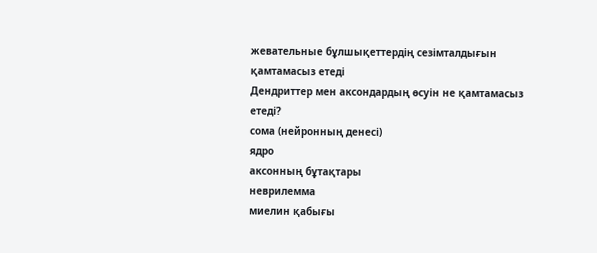жевательные бұлшықеттердің сезімталдығын қамтамасыз етеді
Дендриттер мен аксондардың өсуін не қамтамасыз етеді?
сома (нейронның денесі)
ядро
аксонның бұтақтары
неврилемма
миелин қабығы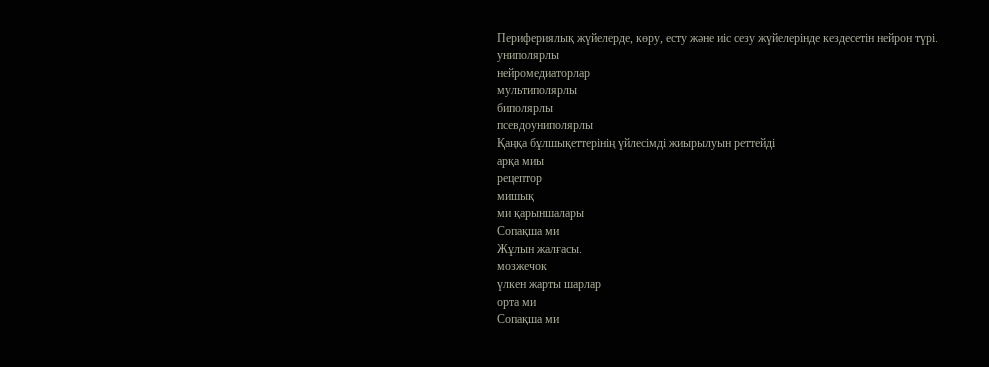Перифериялық жүйелерде, көру, есту және иіс сезу жүйелерінде кездесетін нейрон түрі.
униполярлы
нейромедиаторлар
мультиполярлы
биполярлы
псевдоуниполярлы
Қаңқа бұлшықеттерінің үйлесімді жиырылуын реттейді
арқа миы
рецептор
мишық
ми қарыншалары
Сопақша ми
Жұлын жалғасы.
мозжечок
үлкен жарты шарлар
орта ми
Сопақша ми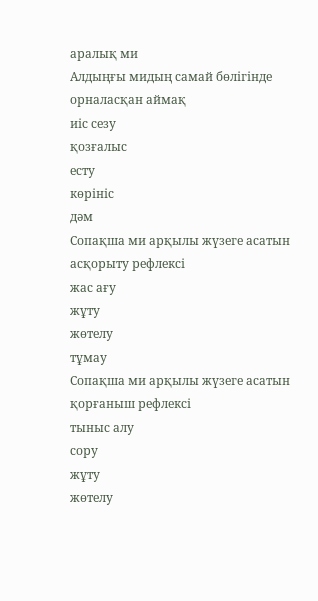аралық ми
Алдыңғы мидың самай бөлігінде орналасқан аймақ
иіс сезу
қозғалыс
есту
көрініс
дәм
Сопақша ми арқылы жүзеге асатын асқорыту рефлексі
жас ағу
жұту
жөтелу
тұмау
Сопақша ми арқылы жүзеге асатын қорғаныш рефлексі
тыныс алу
сору
жұту
жөтелу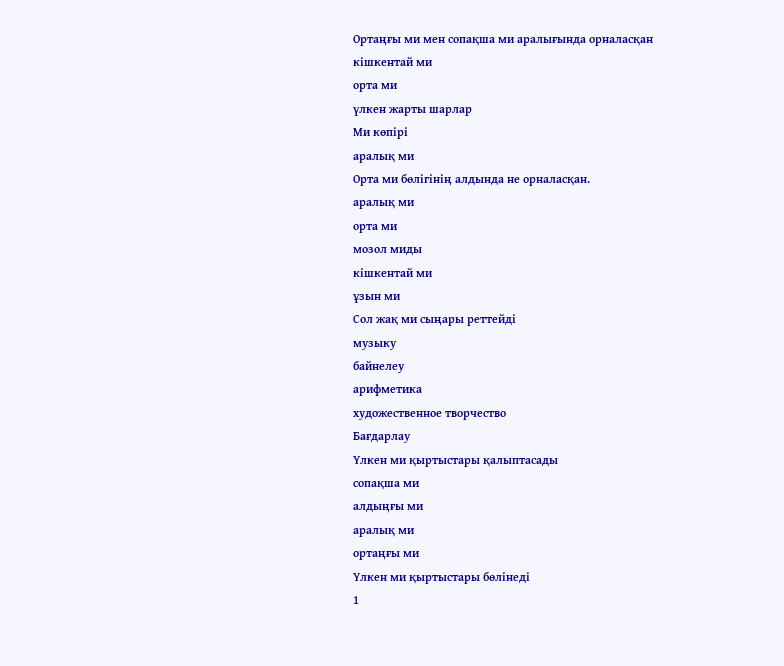Ортаңғы ми мен сопақша ми аралығында орналасқан
кішкентай ми
орта ми
үлкен жарты шарлар
Ми көпірі
аралық ми
Орта ми бөлігінің алдында не орналасқан.
аралық ми
орта ми
мозол миды
кішкентай ми
ұзын ми
Сол жақ ми сыңары реттейді
музыку
байнелеу
арифметика
художественное творчество
Бағдарлау
Үлкен ми қыртыстары қалыптасады
сопақша ми
алдыңғы ми
аралық ми
ортаңғы ми
Үлкен ми қыртыстары бөлінеді
1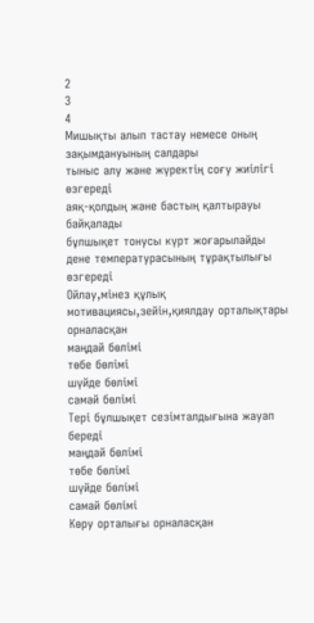2
3
4
Мишықты алып тастау немесе оның зақымдануының салдары
тыныс алу және жүректің соғу жиілігі өзгереді
аяқ-қолдың және бастың қалтырауы байқалады
бұлшықет тонусы күрт жоғарылайды
дене температурасының тұрақтылығы өзгереді
Ойлау,мінез құлық мотивациясы,зейін,қиялдау орталықтары орналасқан
маңдай бөлімі
төбе бөлімі
шүйде бөлімі
самай бөлімі
Тері бұлшықет сезімталдығына жауап береді
маңдай бөлімі
төбе бөлімі
шүйде бөлімі
самай бөлімі
Көру орталығы орналасқан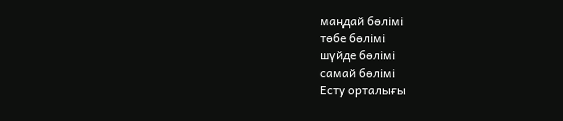маңдай бөлімі
төбе бөлімі
шүйде бөлімі
самай бөлімі
Есту орталығы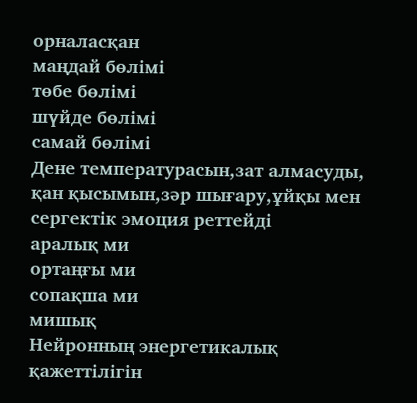орналасқан
маңдай бөлімі
төбе бөлімі
шүйде бөлімі
самай бөлімі
Дене температурасын,зат алмасуды, қан қысымын,зәр шығару,ұйқы мен сергектік эмоция реттейді
аралық ми
ортаңғы ми
сопақша ми
мишық
Нейронның энергетикалық қажеттілігін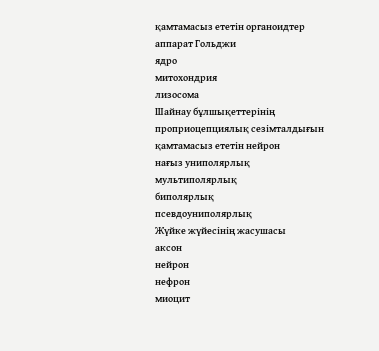қамтамасыз ететін органоидтер
аппарат Гольджи
ядро
митохондрия
лизосома
Шайнау бұлшықеттерінің проприоцепциялық сезімталдығын қамтамасыз ететін нейрон
нағыз униполярлық
мультиполярлық
биполярлық
псевдоуниполярлық
Жүйке жүйесінің жасушасы
аксон
нейрон
нефрон
миоцит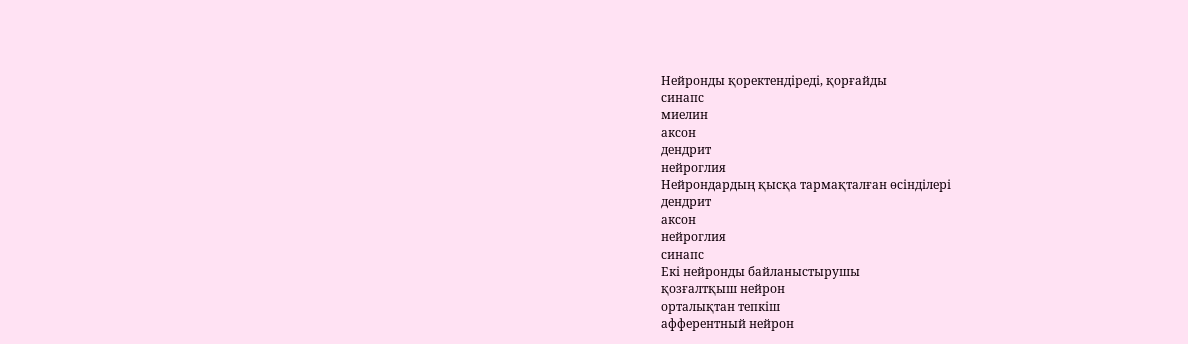Нейронды қоректендіреді, қорғайды
синапс
миелин
аксон
дендрит
нейроглия
Нейрондардың қысқа тармақталған өсінділері
дендрит
аксон
нейроглия
синапс
Екі нейронды байланыстырушы
қозғалтқыш нейрон
орталықтан тепкіш
афферентный нейрон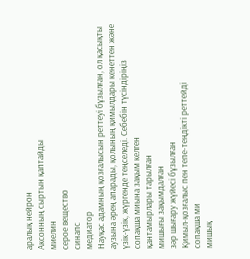аралық нейрон
Аксонның сыртын қаптайды
миелин
серое вещество
синапс
медиатор
Науқас адамның қозғалысын реттеуі бұзылған, ол қасықты аузына әрең апарады, қолының қимылдары кенеттен және үзік-үзік, жүргенде теңселеді. Себебін түсіндіріңіз
сопақша миына зақым келген
қантамырлары тарылған
мишығы зақымдалған
зәр шығару жүйесі бұзылған
Қимыл-қозғалыс пен тепе-теңдікті реттейді
сопақша ми
мишық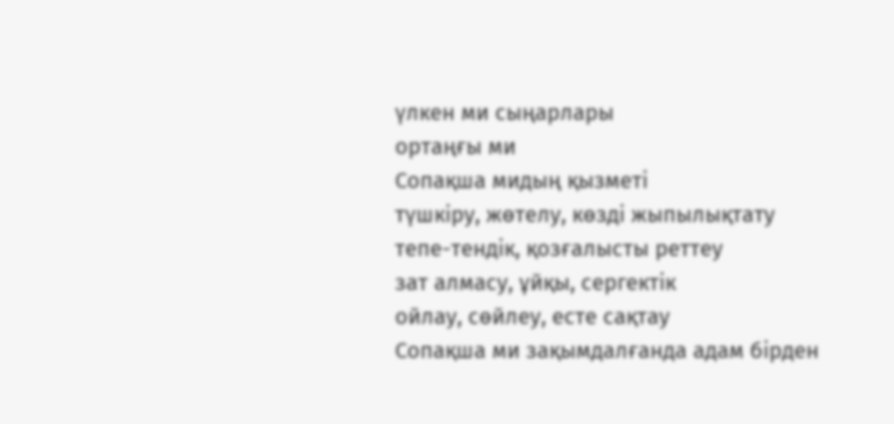үлкен ми сыңарлары
ортаңғы ми
Сопақша мидың қызметі
түшкіру, жөтелу, көзді жыпылықтату
тепе-тендік, қозғалысты реттеу
зат алмасу, ұйқы, сергектік
ойлау, сөйлеу, есте сақтау
Сопақша ми зақымдалғанда адам бірден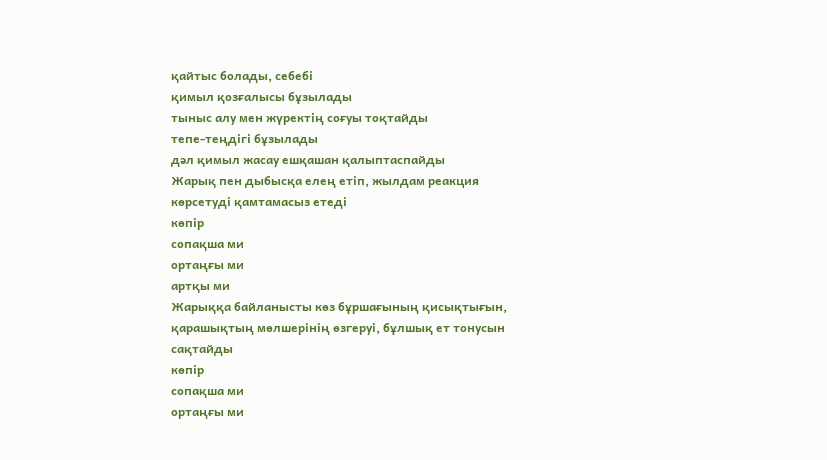қайтыс болады, себебі
қимыл қозғалысы бұзылады
тыныс алу мен жүректің соғуы тоқтайды
тепе-теңдігі бұзылады
дәл қимыл жасау ешқашан қалыптаспайды
Жарық пен дыбысқа елең етіп, жылдам реакция көрсетуді қамтамасыз етеді
көпір
сопақша ми
ортаңғы ми
артқы ми
Жарыққа байланысты көз бұршағының қисықтығын, қарашықтың мөлшерінің өзгеруі, бұлшық ет тонусын сақтайды
көпір
сопақша ми
ортаңғы ми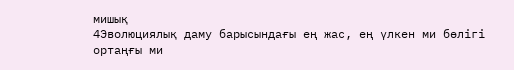мишық
4Эволюциялық даму барысындағы ең жас, ең үлкен ми бөлігі
ортаңғы ми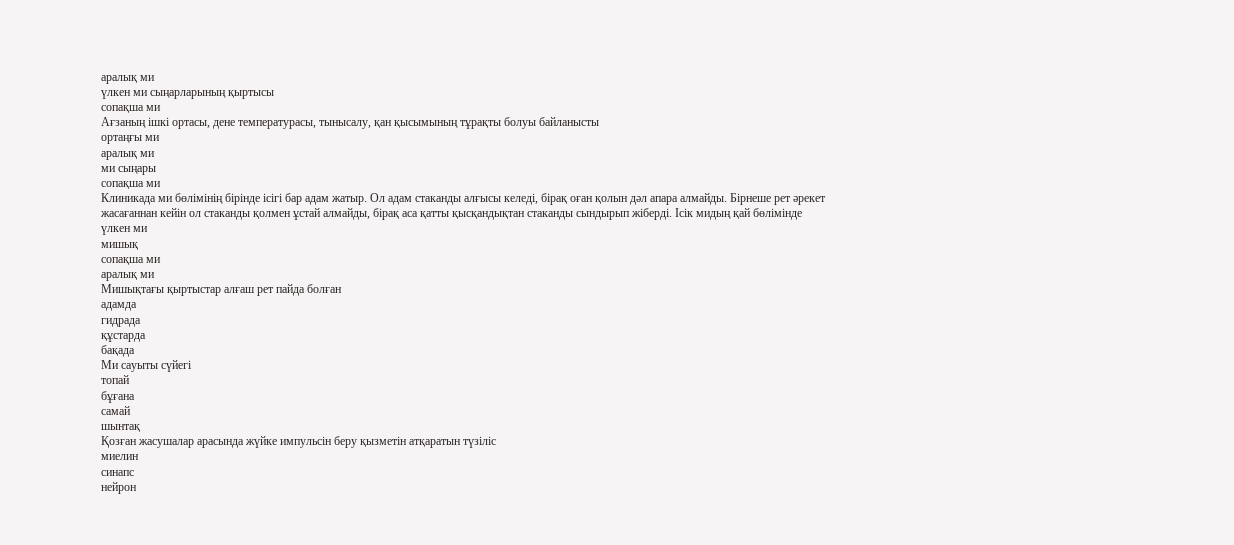аралық ми
үлкен ми сыңарларының қыртысы
сопақша ми
Ағзаның ішкі ортасы, дене температурасы, тынысалу, қан қысымының тұрақты болуы байланысты
ортаңғы ми
аралық ми
ми сыңары
сопақша ми
Клиникада ми бөлімінің бірінде ісігі бар адам жатыр. Ол адам стаканды алғысы келеді, бірақ оған қолын дәл апара алмайды. Бірнеше рет әрекет жасағаннан кейін ол стаканды қолмен ұстай алмайды, бірақ аса қатты қысқандықтан стаканды сындырып жіберді. Ісік мидың қай бөлімінде
үлкен ми
мишық
сопақша ми
аралық ми
Мишықтағы қыртыстар алғаш рет пайда болған
адамда
гидрада
құстарда
бақада
Ми сауыты сүйегі
топай
бұғана
самай
шынтақ
Қозған жасушалар арасында жүйке импульсін беру қызметін атқаратын түзіліс
миелин
синапс
нейрон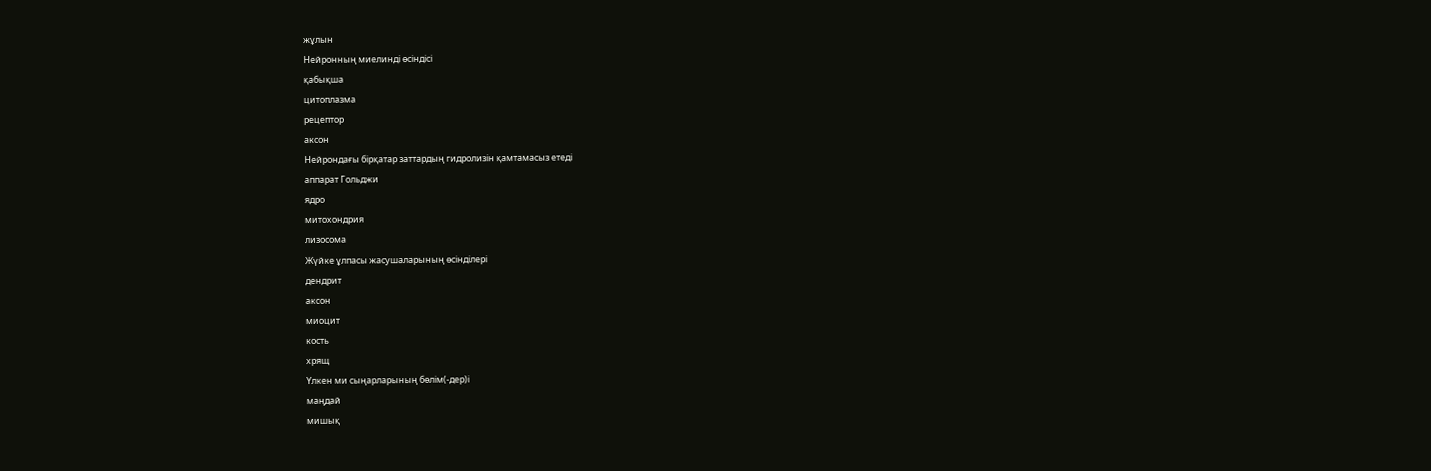жұлын
Нейронның миелинді өсіндісі
қабықша
цитоплазма
рецептор
аксон
Нейрондағы бірқатар заттардың гидролизін қамтамасыз етеді
аппарат Гольджи
ядро
митохондрия
лизосома
Жүйке ұлпасы жасушаларының өсінділері
дендрит
аксон
миоцит
кость
хрящ
Үлкен ми сыңарларының бөлім(-дер)і
маңдай
мишық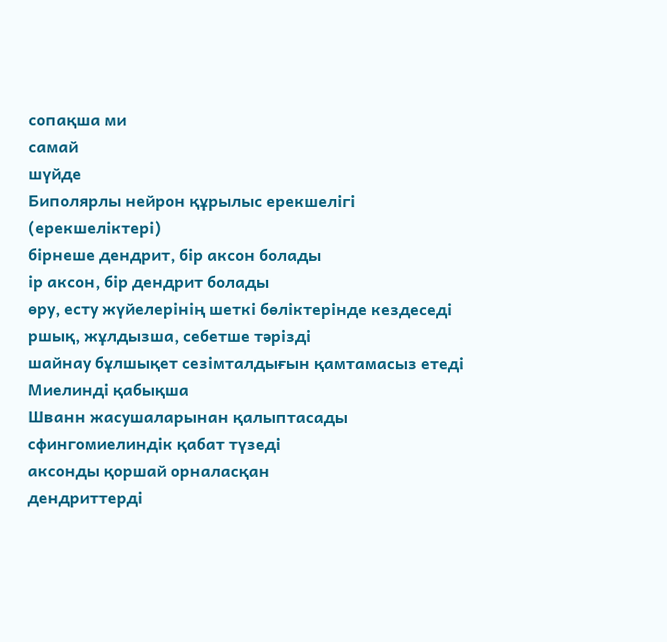сопақша ми
самай
шүйде
Биполярлы нейрон құрылыс ерекшелігі (ерекшеліктері)
бірнеше дендрит, бір аксон болады
ір аксон, бір дендрит болады
өру, есту жүйелерінің шеткі бөліктерінде кездеседі
ршық, жұлдызша, себетше тәрізді
шайнау бұлшықет сезімталдығын қамтамасыз етеді
Миелинді қабықша
Шванн жасушаларынан қалыптасады
сфингомиелиндік қабат түзеді
аксонды қоршай орналасқан
дендриттерді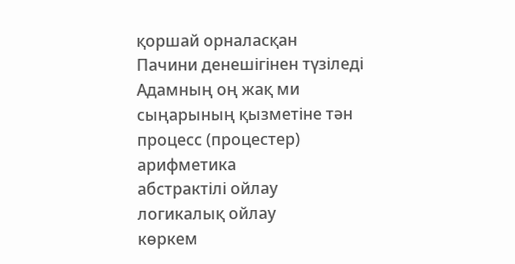қоршай орналасқан
Пачини денешігінен түзіледі
Адамның оң жақ ми сыңарының қызметіне тән процесс (процестер)
арифметика
абстрактілі ойлау
логикалық ойлау
көркем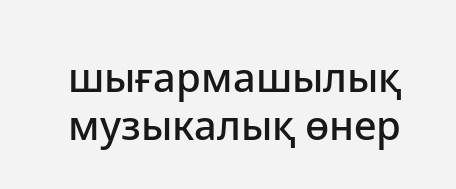шығармашылық
музыкалық өнер